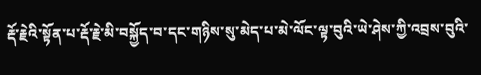རྡོ་རྗེའི་སྟོན་པ་རྡོ་རྗེ་མི་བསྐྱོད་བ་དང་གཉིས་སུ་མེད་པ་མེ་ལོང་ལྟ་བུའི་ཡེ་ཤེས་ཀྱི་འབྲས་བུའི་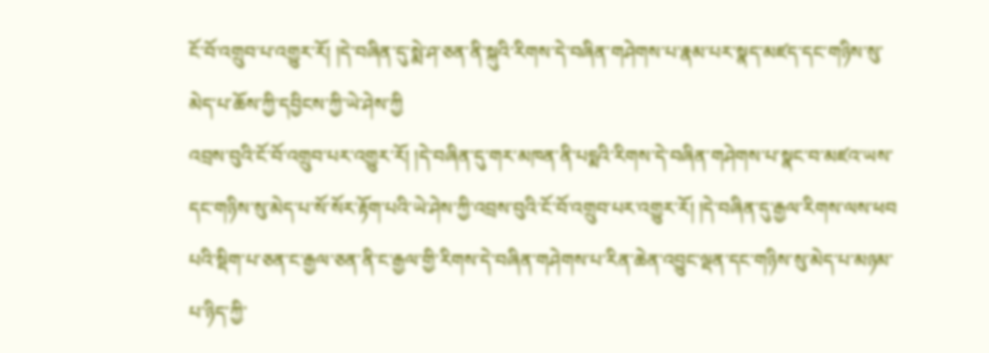ངོ་བོ་འགྲུབ་པ་འགྱུར་རོ། །དེ་བཞིན་དུ་སྨེ་ཤ་ཅན་ནི་སྐུའི་རིགས་དེ་བཞིན་གཤེགས་པ་རྣམ་པར་སྣད་མཛད་དང་གཉིས་སུ་མེད་པ་ཆོས་ཀྱི་དབྱིངས་ཀྱི་ཡེ་ཤེས་ཀྱི
འབྲས་བུའི་ངོ་བོ་འགྲུབ་པར་འགྱུར་རོ། །དེ་བཞིན་དུ་གར་མཁན་ནི་པདྨའི་རིགས་དེ་བཞིན་གཤེགས་པ་སྣང་བ་མཛའ་ཡས་དང་གཉིས་སུ་མེད་པ་སོ་སོར་རྟོག་པའི་ཡེ་ཤེས་ཀྱི་འབྲས་བུའི་ངོ་བོ་འགྲུབ་པར་འགྱུར་རོ། །དེ་བཞིན་དུ་རྒྱལ་རིགས་ལས་ཕབ
པའི་སྡིག་པ་ཅན་ང་རྒྱལ་ཅན་ནི་ང་རྒྱལ་གྱི་རིགས་དེ་བཞིན་གཤེགས་པ་རིན་ཆེན་འབྱུང་ལྡན་དང་གཉིས་སུ་མེད་པ་མཉམ་པ་ཉིད་ཀྱི་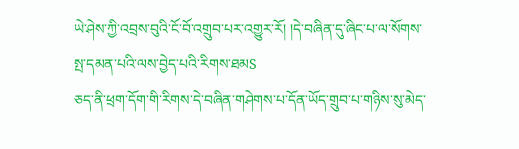ཡེ་ཤེས་ཀྱི་འབྲས་བུའི་ངོ་བོ་འགྲུབ་པར་འགྱུར་རོ། །དེ་བཞིན་དུ་ཞིང་པ་ལ་སོགས་སྤ་དམན་པའི་ལས་བྱེད་པའི་རིགས་ཐམS
ཅད་ནི་ཕྲག་དོག་གི་རིགས་དེ་བཞིན་གཤེགས་པ་དོན་ཡོད་གྲུབ་པ་གཉིས་སུ་མེད་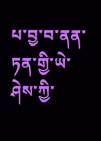པ་བྱ་བ་ནན་ཏན་གྱི་ཡེ་ཤེས་ཀྱི་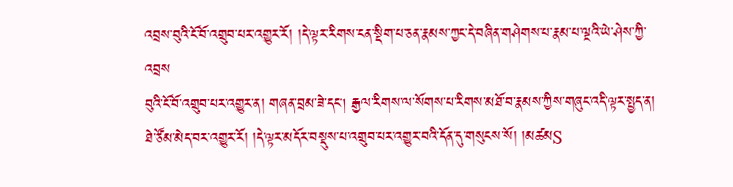འབྲས་བུའི་ངོ་བོ་འགྲུབ་པར་འགྱུར་རོ། །དེ་ལྟར་རིགས་ངན་སྡིག་པ་ཅན་རྣམས་ཀྱང་དེ་བཞིན་གཤེགས་པ་རྣམ་པ་ལྔའི་ཡེ་ཤེས་ཀྱི་འབྲས
བུའི་ངོ་བོ་འགྲུབ་པར་འགྱུར་ན། གཞན་བྲམ་ཟེ་དང། རྒྱལ་རིགས་ལ་སོགས་པ་རིགས་མཐོ་བ་རྣམས་ཀྱིས་གཞུང་འདི་ལྟར་སྤྱད་ན། ཐེ་ཙོམ་མེད་བར་འགྱུར་རོ། །དེ་ལྟར་མདོར་བསྡུས་པ་འགྲུབ་པར་འགྱུར་བའི་དོན་དུ་གསུངས་སོ། །མཚམS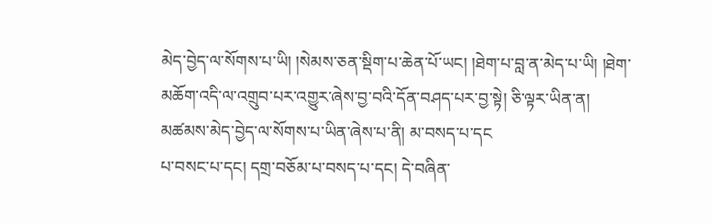མེད་བྱེད་ལ་སོགས་པ་ཡི། །སེམས་ཅན་སྡིག་པ་ཆེན་པོ་ཡང། །ཐེག་པ་བླ་ན་མེད་པ་ཡི། །ཐེག་མཆོག་འདི་ལ་འགྲུབ་པར་འགྱུར་ཞེས་བྱ་བའི་དོན་བཤད་པར་བྱ་སྟེ། ཅི་ལྟར་ཡིན་ན། མཚམས་མེད་བྱེད་ལ་སོགས་པ་ཡིན་ཞེས་པ་ནི། མ་བསད་པ་དང
པ་བསང་པ་དང། དགྲ་བཅོམ་པ་བསད་པ་དང། དེ་བཞིན་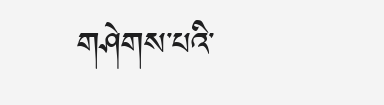གཤེགས་པའི་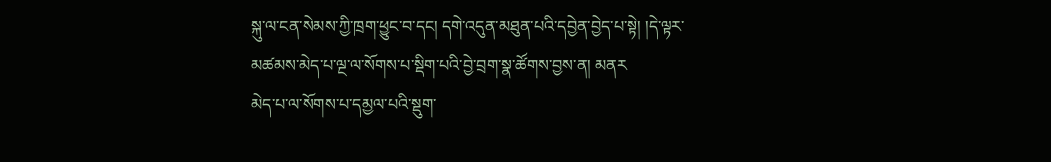སྐུ་ལ་ངན་སེམས་ཀྱི་ཁྲག་ཕྱུང་བ་དང། དགེ་འདུན་མཐུན་པའི་དབྱེན་བྱེད་པ་སྟེ། །དེ་ལྟར་མཚམས་མེད་པ་ལྔ་ལ་སོགས་པ་སྡིག་པའི་བྱེ་བྲག་སྣ་ཚོགས་བྱས་ན། མནར
མེད་པ་ལ་སོགས་པ་དམྱལ་པའི་སྡུག་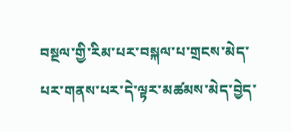བསྔལ་གྱི་རིམ་པར་བསྐལ་པ་གྲངས་མེད་པར་གནས་པར་དེ་ལྟར་མཚམས་མེད་བྱེད་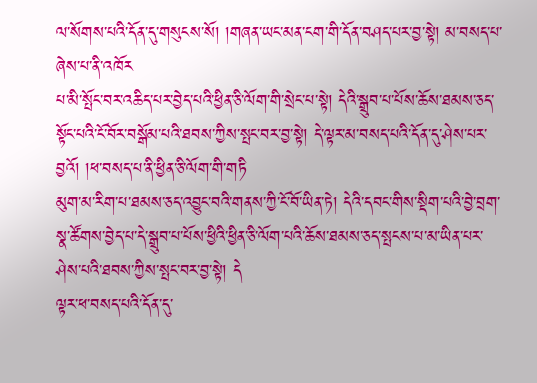ལ་སོགས་པའི་དོན་དུ་གསུངས་སོ། །གཞན་ཡང་མན་ངག་གི་དོན་བཤད་པར་བྱ་སྟེ། མ་བསད་པ་ཞེས་པ་ནི་འཁོར
པ་མི་སྤོང་བར་འཆིད་པར་བྱེད་པའི་ཕྱིན་ཅི་ལོག་གི་སྲེང་པ་སྟེ། དེའི་སྒྲུབ་པ་པོས་ཆོས་ཐམས་ཅད་སྟོང་པའི་ངོ་བོར་བསྒོམ་པའི་ཐབས་ཀྱིས་སྤང་བར་བྱ་སྟེ། དེ་ལྟར་མ་བསད་པའི་དོན་དུ་ཤེས་པར་བྱའོ། །ཕ་བསད་པ་ནི་ཕྱིན་ཅི་ལོག་གི་གཏི
མུག་མ་རིག་པ་ཐམས་ཅད་འབྱུང་བའི་གནས་ཀྱི་ངོ་བོ་ཡིན་ཏེ། དེའི་དབང་གིས་སྡིག་པའི་བྱེ་བྲག་སྣ་ཚོགས་བྱེད་པ་དེ་སྒྲུབ་པ་པོས་ཕྱིའི་ཕྱིན་ཅི་ལོག་པའི་ཆོས་ཐམས་ཅད་སྤངས་པ་མ་ཡིན་པར་ཤེས་པའི་ཐབས་ཀྱིས་སྤང་བར་བྱ་སྟེ། དེ
ལྟར་ཕ་བསད་པའི་དོན་དུ་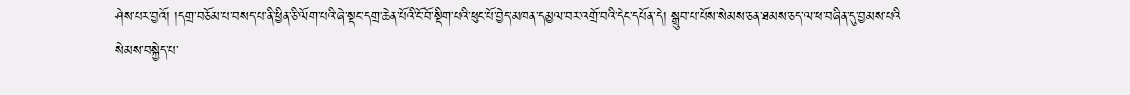ཤེས་པར་བྱའོ། །དགྲ་བཅོམ་པ་བསད་པ་ནི་ཕྱིན་ཅི་ལོག་པའི་ཞེ་སྡང་དགྲ་ཆེན་པོའི་ངོ་བོ་སྡིག་པའི་ཕུང་པོ་བྱེད་མཁན་དམྱལ་བར་འགྲོ་བའི་དེང་དཔོན་དེ། སྒྲུབ་པ་པོས་སེམས་ཅན་ཐམས་ཅད་ལ་ཕ་བཞིན་དུ་བྱམས་པའི
སེམས་བསྐྱེད་པ་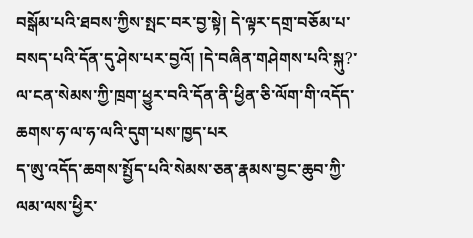བསྒོམ་པའི་ཐབས་ཀྱིས་སྤང་བར་བྱ་སྟེ། དེ་ལྟར་དགྲ་བཅོམ་པ་བསད་པའི་དོན་དུ་ཤེས་པར་བྱའོ། །དེ་བཞིན་གཤེགས་པའི་སྐུ?་ལ་ངན་སེམས་ཀྱི་ཁྲག་ཕྱུར་བའི་དོན་ནི་ཕྱིན་ཅི་ལོག་གི་འདོད་ཆགས་ཧ་ལ་ཧ་ལའི་དུག་པས་ཁྱད་པར
ད་ཨུ་འདོད་ཆགས་སྤྱོད་པའི་སེམས་ཅན་རྣམས་བྱང་ཆུབ་ཀྱི་ལམ་ལས་ཕྱིར་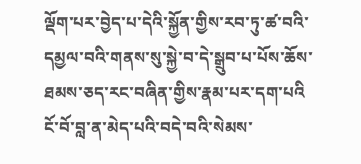ལྡོག་པར་བྱེད་པ་དེའི་སྐྱོན་གྱིས་རབ་ཏུ་ཚ་བའི་དམྱལ་བའི་གནས་སུ་སྐྱེ་བ་དེ་སྒྲུབ་པ་པོས་ཆོས་ཐམས་ཅད་རང་བཞིན་གྱིས་རྣམ་པར་དག་པའི
ངོ་བོ་བླ་ན་མེད་པའི་བདེ་བའི་སེམས་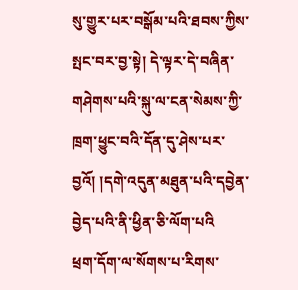སུ་གྱུར་པར་བསྒོམ་པའི་ཐབས་ཀྱིས་སྤང་བར་བྱ་སྟེ། དེ་ལྟར་དེ་བཞིན་གཤེགས་པའི་སྐུ་ལ་ངན་སེམས་ཀྱི་ཁྲག་ཕྱུང་བའི་དོན་དུ་ཤེས་པར་བྱའོ། །དགེ་འདུན་མཐུན་པའི་དབྱེན་བྱེད་པའི་ནི་ཕྱིན་ཅི་ལོག་པའི
ཕྲག་དོག་ལ་སོགས་པ་རིགས་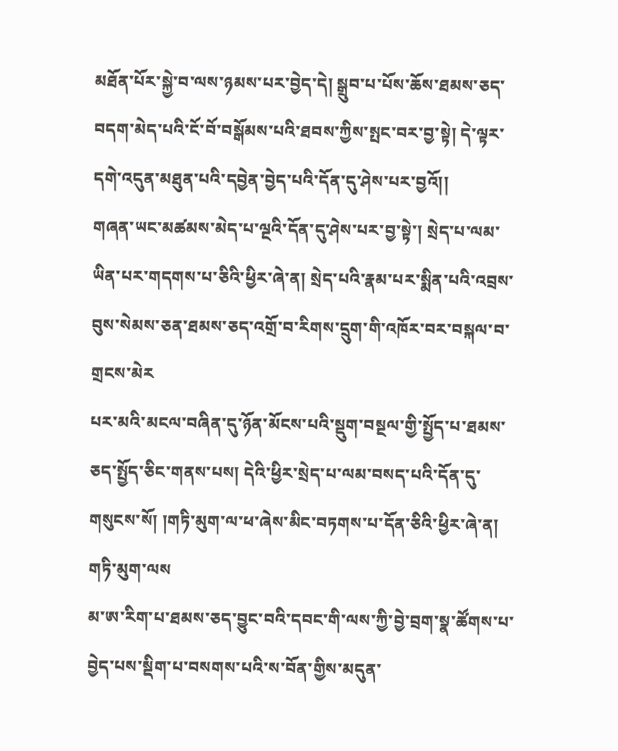མཐོན་པོར་སྐྱེ་བ་ལས་ཉམས་པར་བྱེད་དེ། སྒྲུབ་པ་པོས་ཆོས་ཐམས་ཅད་བདག་མེད་པའི་ངོ་བོ་བསྒོམས་པའི་ཐབས་ཀྱིས་སྤང་བར་བྱ་སྟེ། དེ་ལྟར་དགེ་འདུན་མཐུན་པའི་དབྱེན་བྱེད་པའི་དོན་དུ་ཤེས་པར་བྱའོ།།
གཞན་ཡང་མཚམས་མེད་པ་ལྔའི་དོན་དུ་ཤེས་པར་བྱ་སྟེ་། སྲེད་པ་ལམ་ཡིན་པར་གདགས་པ་ཅིའི་ཕྱིར་ཞེ་ན། སྲེད་པའི་རྣམ་པར་སྨིན་པའི་འབྲས་བུས་སེམས་ཅན་ཐམས་ཅད་འགྲོ་བ་རིགས་དྲུག་གི་འཁོར་བར་བསྐལ་བ་གྲངས་མེར
པར་མའི་མངལ་བཞིན་དུ་ཉོན་མོངས་པའི་སྡུག་བསྔལ་གྱི་སྤྱོད་པ་ཐམས་ཅད་སྤྱོད་ཅིང་གནས་པས། དེའི་ཕྱིར་སྲེད་པ་ལམ་བསད་པའི་དོན་དུ་གསུངས་སོ། །གཏི་མུག་ལ་ཕ་ཞེས་མིང་བཏགས་པ་དོན་ཅིའི་ཕྱིར་ཞེ་ན། གཏི་མུག་ལས
མ་ཨ་རིག་པ་ཐམས་ཅད་བྱུང་བའི་དབང་གི་ལས་ཀྱི་བྱེ་བྲག་སྣ་ཚོགས་པ་བྱེད་པས་སྡིག་པ་བསགས་པའི་ས་བོན་གྱིས་མདུན་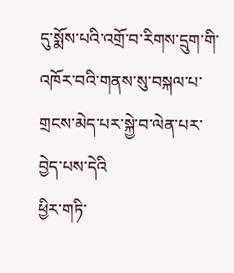དུ་སྨོས་པའི་འགྲོ་བ་རིགས་དྲུག་གི་འཁོར་བའི་གནས་སུ་བསྐལ་པ་གྲངས་མེད་པར་སྐྱེ་བ་ལེན་པར་བྱེད་པས་དེའི
ཕྱིར་གཏི་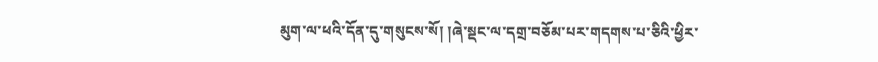མུག་ལ་ཕའི་དོན་དུ་གསུངས་སོ། །ཞེ་སྡང་ལ་དགྲ་བཅོམ་པར་གདགས་པ་ཅིའི་ཕྱིར་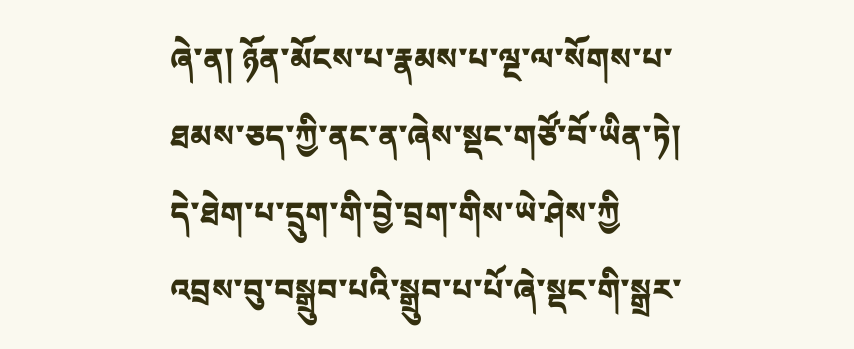ཞེ་ན། ཉོན་མོངས་པ་རྣམས་པ་ལྔ་ལ་སོགས་པ་ཐམས་ཅད་ཀྱི་ནང་ན་ཞེས་སྡང་གཙོ་བོ་ཡིན་ཏེ། དེ་ཐེག་པ་དྲུག་གི་བྱེ་བྲག་གིས་ཡེ་ཤེས་ཀྱི
འབྲས་བུ་བསྒྲུབ་པའི་སྒྲུབ་པ་པོ་ཞེ་སྡང་གི་སྒྲར་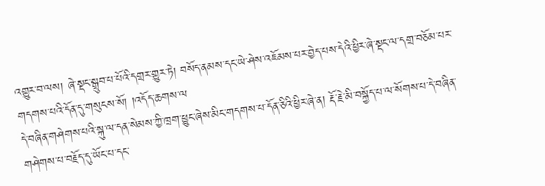འགྱུར་བ་ལས། ཞེ་སྡང་སྒྲུབ་པ་པོའི་དགྲར་གྱུར་ཏེ། བསོད་ནམས་དང་ཡེ་ཤེས་འཇོམས་པར་བྱེད་པས་དེའི་ཕྱིར་ཞེ་སྡང་ལ་དགྲ་བཅོམ་པར་གདགས་པའི་དོན་དུ་གསུངས་སོ། །འདོད་ཆགས་ལ
དེ་བཞིན་གཤེགས་པའི་སྐུ་ལ་དན་སེམས་ཀྱི་ཁྲག་ཕྱུང་ཞེས་མིང་གདགས་པ་དོན་ཅིའི་ཕྱིར་ཞེ་ན། རྡོ་རྗེ་མི་བསྐྱོད་པ་ལ་སོགས་པ་དེ་བཞིན་གཤེགས་པ་བརྗོད་དུ་ཡོང་པ་དང་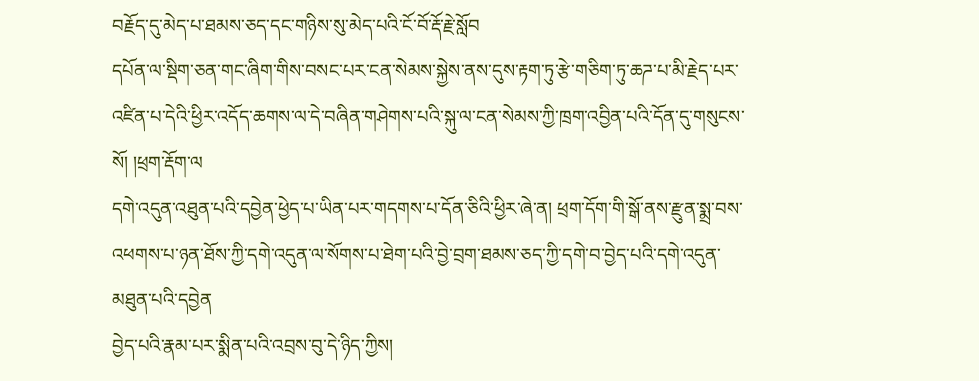བརྗོད་དུ་མེད་པ་ཐམས་ཅད་དང་གཉིས་སུ་མེད་པའི་ངོ་བོ་རྡོ་རྗེ་སློབ
དཔོན་ལ་སྡིག་ཅན་གང་ཞིག་གིས་བསང་པར་ངན་སེམས་སྐྱེས་ནས་དུས་རྟག་ཏུ་རྩེ་གཅིག་ཏུ་ཆཌ་པ་མི་རྗེད་པར་འཛིན་པ་དེའི་ཕྱིར་འདོད་ཆགས་ལ་དེ་བཞིན་གཤེགས་པའི་སྐུ་ལ་ངན་སེམས་ཀྱི་ཁྲག་འབྱིན་པའི་དོན་དུ་གསུངས་སོ། །ཕྲག་རྡོག་ལ
དགེ་འདུན་འཐུན་པའི་དབྱེན་ཕྱེད་པ་ཡིན་པར་གདགས་པ་དོན་ཅིའི་ཕྱིར་ཞེ་ན། ཕྲག་དོག་གི་སྒོ་ནས་རྫུན་སྨྲ་བས་འཕགས་པ་ཉན་ཐོས་ཀྱི་དགེ་འདུན་ལ་སོགས་པ་ཐེག་པའི་བྱེ་བྲག་ཐམས་ཅད་ཀྱི་དགེ་བ་བྱེད་པའི་དགེ་འདུན་མཐུན་པའི་དབྱེན
བྱེད་པའི་རྣམ་པར་སྨིན་པའི་འབྲས་བུ་དེ་ཉིད་ཀྱིས།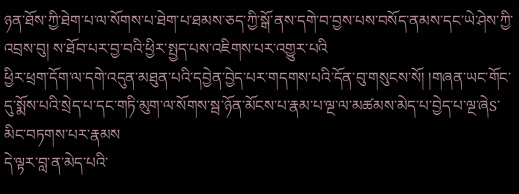ཉན་ཐོས་ཀྱི་ཐེག་པ་ལ་སོགས་པ་ཐེག་པ་ཐམས་ཅད་ཀྱི་སྒོ་ནས་དགེ་བ་བྱས་པས་བསོད་ནམས་དང་ཡེ་ཤེས་ཀྱི་འབྲས་བུ། ས་ཐོབ་པར་བྱ་བའི་ཕྱིར་སྤྱད་པས་འཇིགས་པར་འགྱུར་པའི
ཕྱིར་ཕྲག་དོག་ལ་དགེ་འདུན་མཐུན་པའི་དབྱེན་བྱེད་པར་གདགས་པའི་དོན་བུ་གསུངས་སོ། །གཞན་ཡང་གོང་དུ་སྨོས་པའི་སྲེད་པ་དང་གཏི་མུག་ལ་སོགས་སྦ་ཉོན་མོངས་པ་རྣམ་པ་ལྔ་ལ་མཚམས་མེད་པ་བྱེད་པ་ལྔ་ཞེS་མིང་བཏགས་པར་རྣམས
དེ་ལྟར་བླ་ན་མེད་པའི་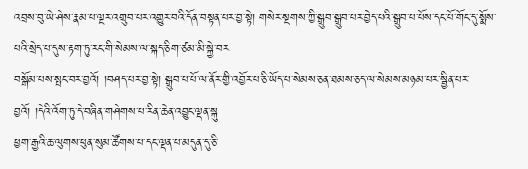འབྲས་བུ་ཡེ་ཤེས་རྣམ་པ་ལྔར་འགྲུབ་པར་འགྱུར་བའི་དོན་བསྟན་པར་བྱ་སྟེ། གསེར་སྔགས་ཀྱི་སྒྲུབ་སྒྲུབ་པར་བྱེད་པའི་སྒྲུབ་པ་པོས་དང་པོ་གོང་དུ་སྨོས་པའི་སྲེད་པ་དུས་རྟག་ཏུ་རང་གི་སེམས་ལ་སྐད་ཅིག་ཙམ་མི་སྐྱེ་བར
བསྒོམ་པས་སྤང་བར་བྱའོ། །བཤད་པར་བྱ་སྟེ། སྒྲུབ་པ་པོ་ལ་ནོར་གྱི་འབྱོར་པ་ཅི་ཡོད་པ་སེམས་ཅན་ཐམས་ཅད་ལ་སེམས་མཉམ་པར་སྦྱིན་པར་བྱའོ། །དེའི་འོག་ཏུ་དེ་བཞིན་གཤེགས་པ་རིན་ཆེན་འབྱུང་ལྡན་སྐུ
ཕྱག་རྒྱའི་ཆ་ལུགས་ཕུན་སུམ་ཚོགས་པ་དང་ལྡན་པ་མདུན་དུ་ཅི་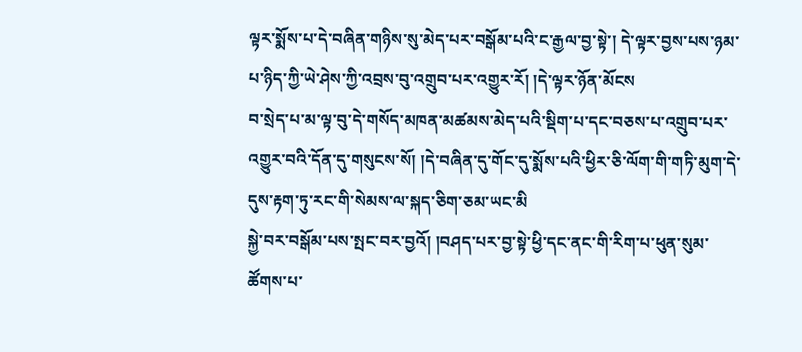ལྟར་སྨོས་པ་དེ་བཞིན་གཉིས་སུ་མེད་པར་བསྒོམ་པའི་ང་རྒྱལ་བྱ་སྟེ་། དེ་ལྟར་བྱས་པས་ཉམ་པ་ཉིད་ཀྱི་ཡེ་ཤེས་ཀྱི་འབྲས་བུ་འགྲུབ་པར་འགྱུར་རོ། །དེ་ལྟར་ཉོན་མོངས
བ་སྲེད་པ་མ་ལྟ་བུ་དེ་གསོད་མཁན་མཚམས་མེད་པའི་སྡིག་པ་དང་བཅས་པ་འགྲུབ་པར་འགྱུར་བའི་དོན་དུ་གསུངས་སོ། །དེ་བཞིན་དུ་གོང་དུ་སྨོས་པའི་ཕྱིར་ཅི་ལོག་གི་གཏི་མུག་དེ་དུས་རྟག་ཏུ་རང་གི་སེམས་ལ་སྐད་ཅིག་ཅམ་ཡང་མི
སྐྱེ་བར་བསྒོམ་པས་སྤང་བར་བྱའོ། །བཤད་པར་བྱ་སྟེ་ཕྱི་དང་ནང་གི་རིག་པ་ཕུན་སུམ་ཚོགས་པ་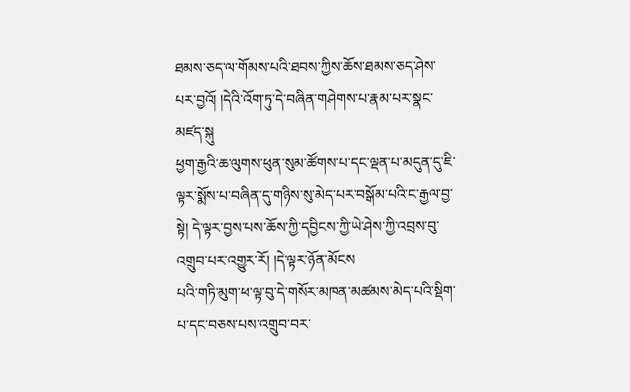ཐམས་ཅད་ལ་གོམས་པའི་ཐབས་ཀྱིས་ཆོས་ཐམས་ཅད་ཤེས་པར་བྱའོ། །དེའི་འོག་ཏུ་དེ་བཞིན་གཤེགས་པ་རྣམ་པར་སྣང་མཛད་སྐུ
ཕྱག་རྒྱའི་ཆ་ལུགས་ཕུན་སུམ་ཚོགས་པ་དང་ལྡན་པ་མདུན་དུ་ཇི་ལྟར་སྨོས་པ་བཞིན་དུ་གཉིས་སུ་མེད་པར་བསྒོམ་པའི་ང་རྒྱལ་བྱ་སྟེ། དེ་ལྟར་བྱས་པས་ཆོས་ཀྱི་དབྱིངས་ཀྱི་ཡེ་ཤེས་ཀྱི་འབྲས་བུ་འགྲུབ་པར་འགྱུར་རོ། །དེ་ལྟར་ཉོན་མོངས
པའི་གཏི་མུག་ཕ་ལྟ་བུ་དེ་གསོར་མཁན་མཚམས་མེད་པའི་སྡིག་པ་དང་བཅས་པས་འགྲུབ་བར་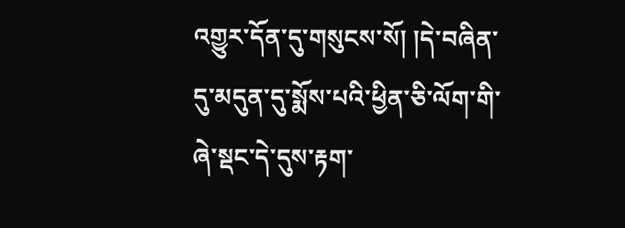འགྱུར་དོན་དུ་གསུངས་སོ། །དེ་བཞིན་དུ་མདུན་དུ་སྨོས་པའི་ཕྱིན་ཅི་ལོག་གི་ཞེ་སྡང་དེ་དུས་རྟག་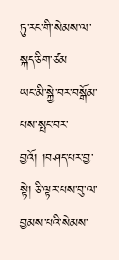ཏུ་རང་གི་སེམས་ལ་སྐད་ཅིག་ཙམ
ཡང་མི་སྐྱེ་བར་བསྒོམ་པས་སྤང་བར་བྱའོ། །བཤད་པར་བྱ་སྟེ། ཅི་ལྟར་པས་བུ་ལ་བྱམས་པའི་སེམས་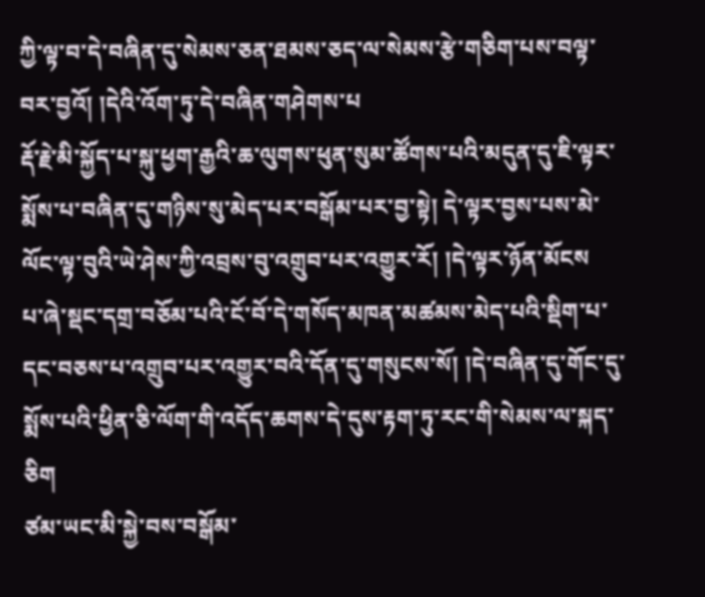ཀྱི་ལྟ་བ་དེ་བཞིན་དུ་སེམས་ཅན་ཐམས་ཅད་ལ་སེམས་རྩེ་གཅིག་པས་བལྟ་བར་བྱའོ། །དེའི་འོག་ཏུ་དེ་བཞིན་གཤེགས་པ
རྡོ་རྗེ་མི་སྐྱོད་པ་སྐུ་ཕྱག་རྒྱའི་ཆ་ལུགས་ཕུན་སུམ་ཚོགས་པའི་མདུན་དུ་ཇི་ལྟར་སྨོས་པ་བཞིན་དུ་གཉིས་སུ་མེད་པར་བསྒོམ་པར་བྱ་སྟེ། དེ་ལྟར་བྱས་པས་མེ་ལོང་ལྟ་བུའི་ཡེ་ཤེས་ཀྱི་འབྲས་བུ་འགྲུབ་པར་འགྱུར་རོ། །དེ་ལྟར་ཉོན་མོངས
པ་ཞེ་སྡང་དགྲ་བཅོམ་པའི་ངོ་བོ་དེ་གསོད་མཁན་མཚམས་མེད་པའི་སྡིག་པ་དང་བཅས་པ་འགྲུབ་པར་འགྱུར་བའི་དོན་དུ་གསུངས་སོ། །དེ་བཞིན་དུ་གོང་དུ་སྨོས་པའི་ཕྱིན་ཅི་ལོག་གི་འདོད་ཆགས་དེ་དུས་རྟག་ཏུ་རང་གི་སེམས་ལ་སྐད་ཅིག
ཙམ་ཡང་མི་སྐྱེ་བས་བསྒོམ་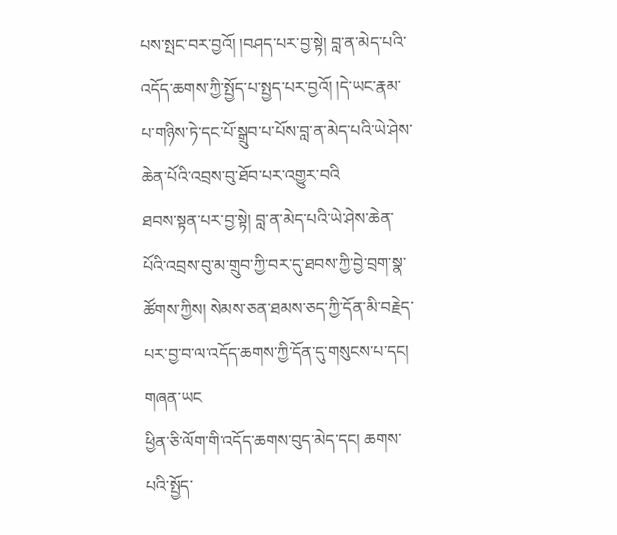པས་སྤང་བར་བྱའོ། །བཤད་པར་བྱ་སྟེ། བླ་ན་མེད་པའི་འདོད་ཆགས་ཀྱི་སྤྱོད་པ་སྤྱད་པར་བྱའོ། །དེ་ཡང་རྣམ་པ་གཉིས་ཏེ་དང་པོ་སྒྲུབ་པ་པོས་བླ་ན་མེད་པའི་ཡེ་ཤེས་ཆེན་པོའི་འབྲས་བུ་ཐོབ་པར་འགྱུར་བའི
ཐབས་སྟན་པར་བྱ་སྟེ། བླ་ན་མེད་པའི་ཡེ་ཤེས་ཆེན་པོའི་འབྲས་བུ་མ་གྲུབ་ཀྱི་བར་དུ་ཐབས་ཀྱི་བྱེ་བྲག་སྣ་ཚོགས་ཀྱིས། སེམས་ཅན་ཐམས་ཅད་ཀྱི་དོན་མི་བརྗེད་པར་བྱ་བ་ལ་འདོད་ཆགས་ཀྱི་དོན་དུ་གསུངས་པ་དང། གཞན་ཡང
ཕྱིན་ཅི་ལོག་གི་འདོད་ཆགས་བུད་མེད་དང། ཆགས་པའི་སྤྱོད་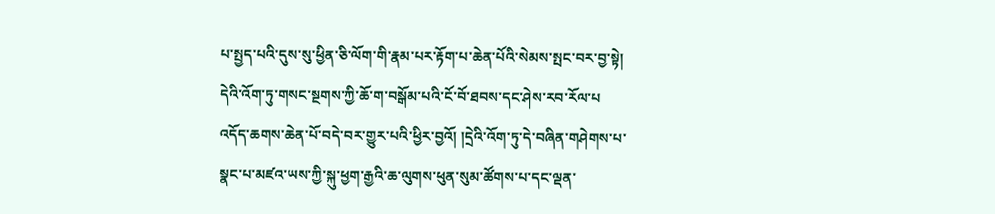པ་སྤྱད་པའི་དུས་སུ་ཕྱིན་ཅི་ལོག་གི་རྣམ་པར་རྟོག་པ་ཆེན་པོའི་སེམས་སྤང་བར་བྱ་སྟེ། དེའི་འོག་ཏུ་གསང་སྔགས་ཀྱི་ཆོ་ག་བསྒོམ་པའི་ངོ་བོ་ཐབས་དང་ཤེས་རབ་རོལ་པ
འདོད་ཆགས་ཆེན་པོ་བདེ་བར་གྱུར་པའི་ཕྱིར་བྱའོ། །དྲེའི་འོག་ཏུ་དེ་བཞིན་གཤེགས་པ་སྣང་པ་མཛའ་ཡས་ཀྱི་སྐུ་ཕྱག་རྒྱའི་ཆ་ལུགས་ཕུན་སུམ་ཚོགས་པ་དང་ལྡན་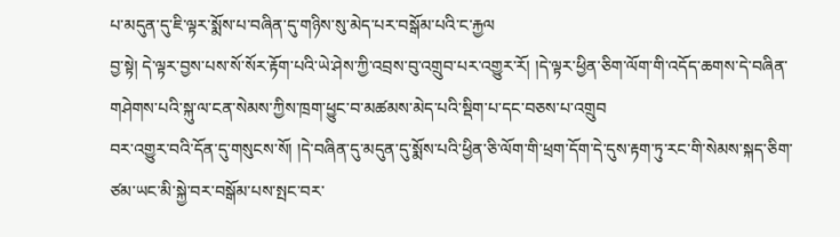པ་མདུན་དུ་ཇི་ལྟར་སྨོས་པ་བཞིན་དུ་གཉིས་སུ་མེད་པར་བསྒོམ་པའི་ང་རྐྱལ
བྱ་སྟེ། དེ་ལྟར་བྱས་པས་སོ་སོར་རྟོག་པའི་ཡེ་ཤེས་ཀྱི་འབྲས་བུ་འགྲུབ་པར་འགྱུར་རོ། །དེ་ལྟར་ཕྱིན་ཅིག་ལོག་གི་འདོད་ཆགས་དེ་བཞིན་གཤེགས་པའི་སྐུ་ལ་ངན་སེམས་ཀྱིས་ཁྲག་ཕྱུང་བ་མཚམས་མེད་པའི་སྡིག་པ་དང་བཅས་པ་འགྲུབ
བར་འགྱུར་བའི་དོན་དུ་གསུངས་སོ། །དེ་བཞིན་དུ་མདུན་དུ་སྨོས་པའི་ཕྱིན་ཅི་ལོག་གི་ཕྲག་དོག་དེ་དུས་རྟག་ཏུ་རང་གི་སེམས་སྐད་ཅིག་ཙམ་ཡང་མི་སྐྱེ་བར་བསྒོམ་པས་སྤང་བར་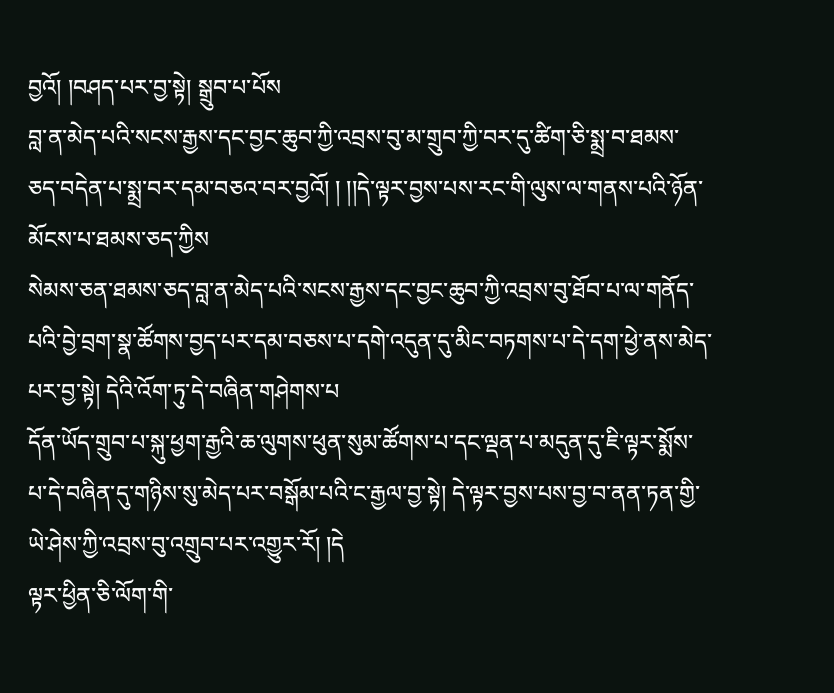བྱའོ། །བཤད་པར་བྱ་སྟེ། སྒྲུབ་པ་པོས
བླ་ན་མེད་པའི་སངས་རྒྱས་དང་བྱང་ཆུབ་ཀྱི་འབྲས་བུ་མ་གྲུབ་ཀྱི་བར་དུ་ཚིག་ཅི་སྨྲ་བ་ཐམས་ཅད་བདེན་པ་སྨྲ་བར་དམ་བཅའ་བར་བྱའོ། ། །།དེ་ལྟར་བྱས་པས་རང་གི་ལུས་ལ་གནས་པའི་ཉོན་མོངས་པ་ཐམས་ཅད་ཀྱིས
སེམས་ཅན་ཐམས་ཅད་བླ་ན་མེད་པའི་སངས་རྒྱས་དང་བྱང་ཆུབ་ཀྱི་འབྲས་བུ་ཐོབ་པ་ལ་གནོད་པའི་བྱེ་བྲག་སྣ་ཚོགས་བྱད་པར་དམ་བཅས་པ་དགེ་འདུན་དུ་མིང་བཏགས་པ་དེ་དག་ཕྱེ་ནས་མེད་པར་བྱ་སྟེ། དེའི་འོག་ཏུ་དེ་བཞིན་གཤེགས་པ
དོན་ཡོད་གྲུབ་པ་སྐུ་ཕྱག་རྒྱའི་ཆ་ལུགས་ཕུན་སུམ་ཚོགས་པ་དང་ལྡན་པ་མདུན་དུ་ཇི་ལྟར་སྨོས་པ་དེ་བཞིན་དུ་གཉིས་སུ་མེད་པར་བསྒོམ་པའི་ང་རྒྱལ་བྱ་སྟེ། དེ་ལྟར་བྱས་པས་བྱ་བ་ནན་ཏན་གྱི་ཡེ་ཤེས་ཀྱི་འབྲས་བུ་འགྲུབ་པར་འགྱུར་རོ། །དེ
ལྟར་ཕྱིན་ཅི་ལོག་གི་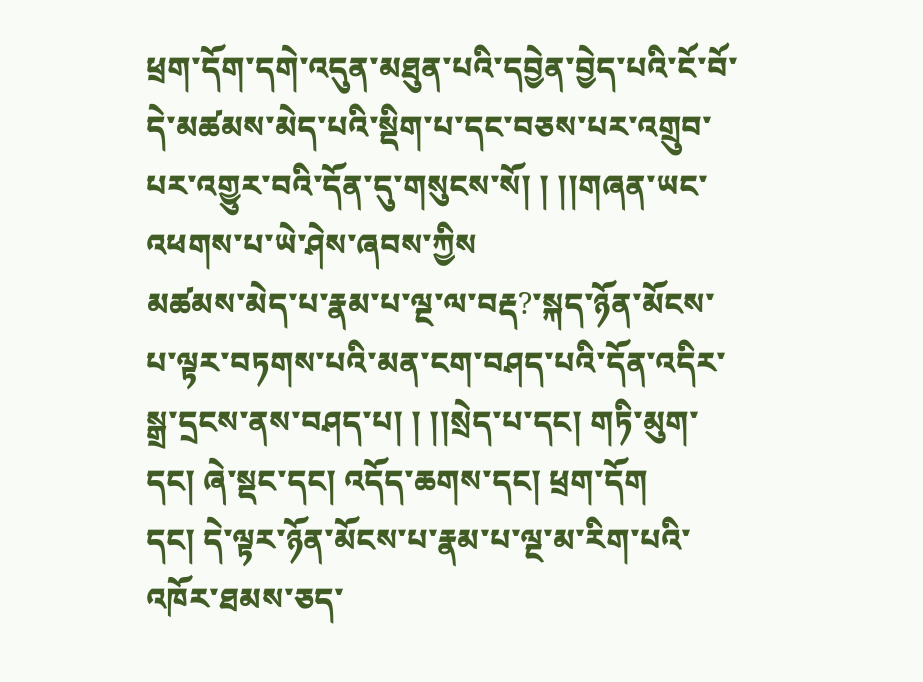ཕྲག་དོག་དགེ་འདུན་མཐུན་པའི་དབྱེན་བྱེད་པའི་ངོ་བོ་དེ་མཚམས་མེད་པའི་སྡིག་པ་དང་བཅས་པར་འགྲུབ་པར་འགྱུར་བའི་དོན་དུ་གསུངས་སོ། ། །།གཞན་ཡང་འཕགས་པ་ཡེ་ཤེས་ཞབས་ཀྱིས
མཚམས་མེད་པ་རྣམ་པ་ལྔ་ལ་བརྡ?་སྐད་ཉོན་མོངས་པ་ལྟར་བཏགས་པའི་མན་ངག་བཤད་པའི་དོན་འདིར་སྒྲ་དྲངས་ནས་བཤད་པ། ། །།སྲེད་པ་དང། གཏི་མུག་དང། ཞེ་སྡང་དང། འདོད་ཆགས་དང། ཕྲག་དོག
དང། དེ་ལྟར་ཉོན་མོངས་པ་རྣམ་པ་ལྔ་མ་རིག་པའི་འཁོར་ཐམས་ཅད་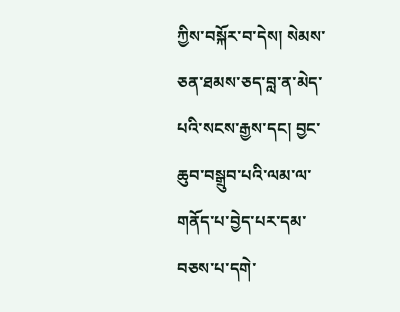ཀྱིས་བསྐོར་བ་དེས། སེམས་ཅན་ཐམས་ཅད་བླ་ན་མེད་པའི་སངས་རྒྱས་དང། བྱང་ཆུབ་བསྒྲུབ་པའི་ལམ་ལ་གནོད་པ་བྱེད་པར་དམ་བཅས་པ་དགེ་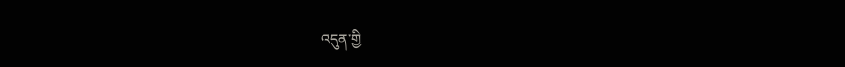འདུན་གྱི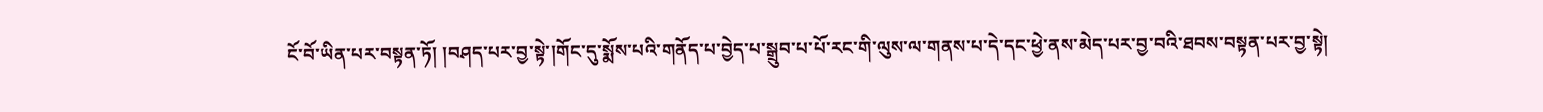ངོ་བོ་ཡིན་པར་བསྟན་ཏོ། །བཤད་པར་བྱ་སྟེ་།གོང་དུ་སྨོས་པའི་གནོད་པ་བྱེད་པ་སྒྲུབ་པ་པོ་རང་གི་ལུས་ལ་གནས་པ་དེ་དང་ཕྱེ་ནས་མེད་པར་བྱ་བའི་ཐབས་བསྟན་པར་བྱ་སྟེ།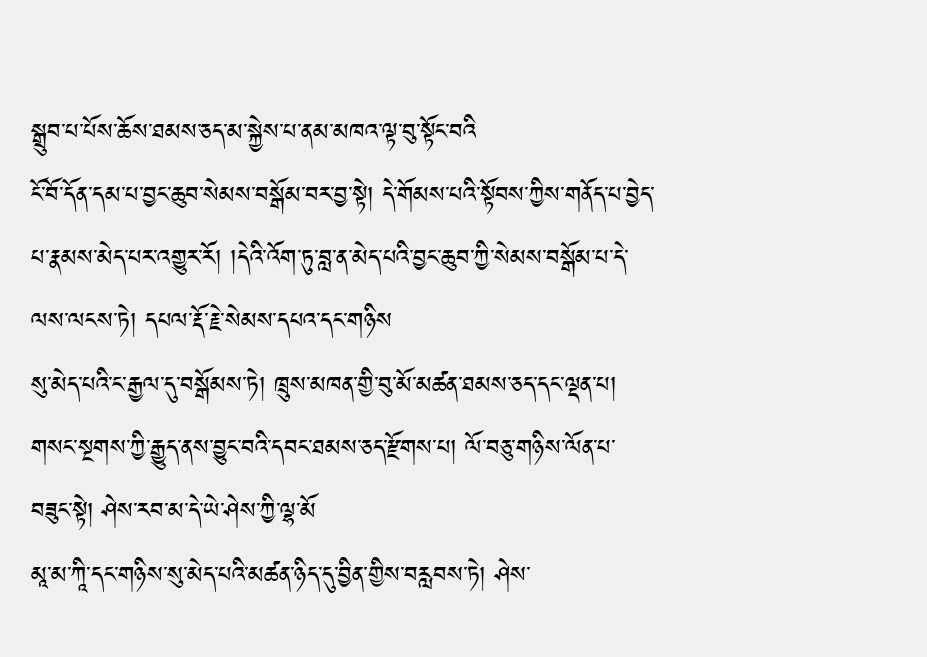སྒྲུབ་པ་པོས་ཆོས་ཐམས་ཅད་མ་སྐྱེས་པ་ནམ་མཁའ་ལྟ་བུ་སྟོང་བའི
ངོ་བོ་དོན་དམ་པ་བྱང་ཆུབ་སེམས་བསྒོམ་བར་བྱ་སྟེ། དེ་གོམས་པའི་སྟོབས་ཀྱིས་གནོད་པ་བྱེད་པ་རྣམས་མེད་པར་འགྱུར་རོ། །དེའི་འོག་ཏུ་བླ་ན་མེད་པའི་བྱང་ཆུབ་ཀྱི་སེམས་བསྒོམ་པ་དེ་ལས་ལངས་ཏེ། དཔལ་རྡོ་རྗེ་སེམས་དཔའ་དང་གཉིས
སུ་མེད་པའི་ང་རྒྱལ་དུ་བསྒོམས་ཏེ། ཁྲུས་མཁན་གྱི་བུ་མོ་མཚན་ཐམས་ཅད་དང་ལྡན་པ། གསང་སྔགས་ཀྱི་རྒྱུད་ནས་བྱུང་བའི་དབང་ཐམས་ཅད་རྫོགས་པ། ལོ་བཅུ་གཉིས་ལོན་པ་བཟུང་སྟེ། ཤེས་རབ་མ་དེ་ཡེ་ཤེས་ཀྱི་ལྷ་མོ
མཱ་མ་ཀཱི་དང་གཉིས་སུ་མེད་པའི་མཚན་ཉིད་དུ་བྱིན་གྱིས་བརླབས་ཏེ། ཤེས་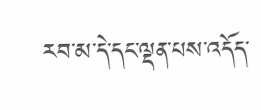རབ་མ་དེ་དང་ལྡན་པས་འདོད་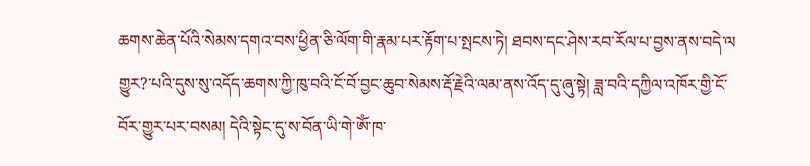ཆགས་ཆེན་པོའི་སེམས་དགའ་བས་ཕྱིན་ཅི་ལོག་གི་རྣམ་པར་རྟོག་པ་སྤངས་ཏེ། ཐབས་དང་ཤེས་རབ་རོལ་པ་བྱས་ནས་བདེ་ལ
གྱུར?་པའི་དུས་སུ་འདོད་ཆགས་ཀྱི་ཁུ་བའི་ངོ་བོ་བྱང་ཆུབ་སེམས་རྡོ་རྗེའི་ལམ་ནས་འོད་དུ་ཞུ་སྟེ། ཟླ་བའི་དཀྱིལ་འཁོར་གྱི་ངོ་བོར་གྱུར་པར་བསམ། དེའི་སྟེང་དུ་ས་བོན་ཡི་གེ་ཨོཾ་ཁ་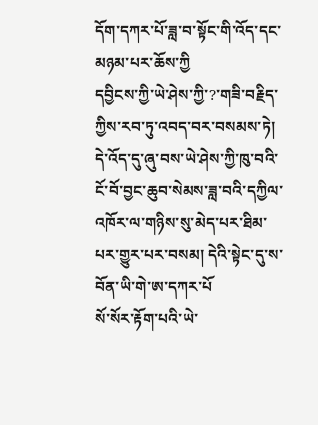དོག་དཀར་པོ་ཟླ་བ་སྟོང་གི་འོད་དང་མཉམ་པར་ཆོས་ཀྱི
དབྱིངས་ཀྱི་ཡེ་ཤེས་ཀྱི་?་གཟི་བརྗིད་ཀྱིས་རབ་ཏུ་འབད་བར་བསམས་ཏེ། དེ་འོད་དུ་ཞུ་བས་ཡེ་ཤེས་ཀྱི་ཁུ་བའི་ངོ་བོ་བྱང་ཆུབ་སེམས་ཟླ་བའི་དཀྱིལ་འཁོར་ལ་གཉིས་སུ་མེད་པར་ཐིམ་པར་གྱུར་པར་བསམ། དེའི་སྟེང་དུ་ས་བོན་ཡི་གེ་ཨ་དཀར་པོ
སོ་སོར་རྟོག་པའི་ཡེ་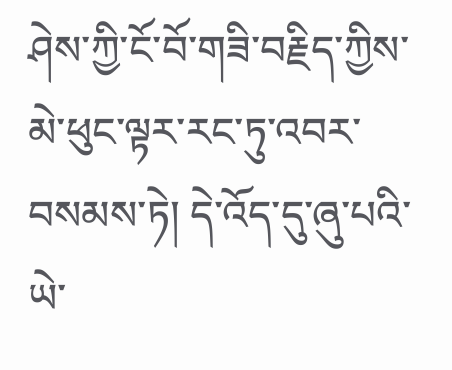ཤེས་ཀྱི་ངོ་བོ་གཟི་བརྗིད་ཀྱིས་མེ་ཕུང་ལྟར་རང་ཏུ་འབར་བསམས་ཏེ། དེ་འོད་དུ་ཞུ་པའི་ཡེ་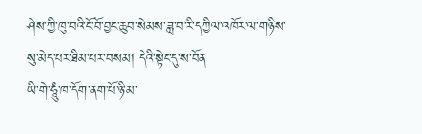ཤེས་ཀྱི་ཁུ་བའི་ངོ་བོ་བྱང་ཆུབ་སེམས་ཟླ་བ་རི་དཀྱིལ་འཁོར་ལ་གཉིས་སུ་མེད་པར་ཐིམ་པར་བསམ། དེའི་སྟེང་དུ་ས་བོན
ཡི་གེ་ཧཱུཾ་ཁ་དོག་ནག་པོ་ཉི་མ་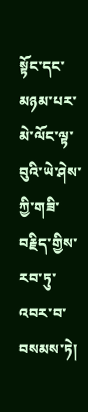སྟོང་དང་མཉམ་པར་མེ་ལོང་ལྟ་བུའི་ཡེ་ཤེས་ཀྱི་གཟི་བརྗིད་གྱིས་རབ་ཏུ་འབར་བ་བསམས་ཏེ།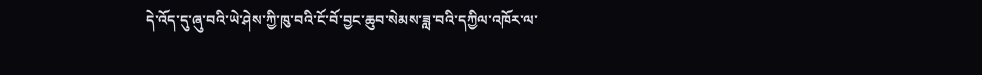དེ་འོད་དུ་ཞུ་བའི་ཡེ་ཤེས་ཀྱི་ཁུ་བའི་ངོ་བོ་བྱང་ཆུབ་སེམས་ཟླ་བའི་དཀྱིལ་འཁོར་ལ་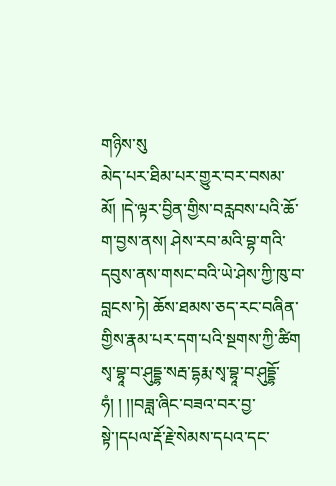གཉིས་སུ
མེད་པར་ཐིམ་པར་གྱུར་བར་བསམ་མོ། །དེ་ལྟར་བྱིན་གྱིས་བརླབས་པའི་ཆོ་ག་བྱས་ནས། ཤེས་རབ་མའི་བྷ་གའི་དབུས་ནས་གསང་བའི་ཡེ་ཤེས་ཀྱི་ཁུ་བ་བླངས་ཏེ། ཆོས་ཐམས་ཅད་རང་བཞིན་གྱིས་རྣམ་པར་དག་པའི་སྔགས་ཀྱི་ཚིག
སྭ་བྷཱ་བ་ཤུདྡྷ་སརྦ་དྷརྨ་སྭ་བྷཱ་བ་ཤུདྡྷོ་ཧཾ། ། །།བཟླ་ཞིང་བཟའ་བར་བྱ་སྟེ་།དཔལ་རྡོ་རྗེ་སེམས་དཔའ་དང་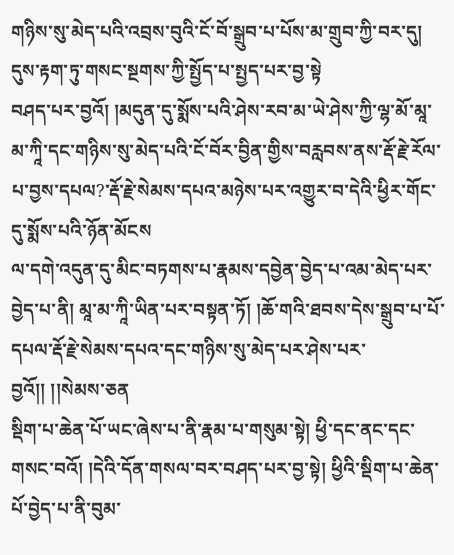གཉིས་སུ་མེད་པའི་འབྲས་བུའི་ངོ་བོ་སྒྲུབ་པ་པོས་མ་གྲུབ་ཀྱི་བར་དུ། དུས་རྟག་ཏུ་གསང་སྔགས་ཀྱི་སྤྱོད་པ་སྤྱད་པར་བྱ་སྟེ
བཤད་པར་བྱའོ། །མདུན་དུ་སྨོས་པའི་ཤེས་རབ་མ་ཡེ་ཤེས་ཀྱི་ལྷ་མོ་མཱ་མ་ཀཱི་དང་གཉིས་སུ་མེད་པའི་ངོ་བོར་བྱིན་གྱིས་བརླབས་ནས་རྡོ་རྗེ་རོལ་པ་བྱས་དཔལ?་རྡོ་རྗེ་སེམས་དཔའ་མཉེས་པར་འགྱུར་བ་དེའི་ཕྱིར་གོང་དུ་སྨོས་པའི་ཉོན་མོངས
ལ་དགེ་འདུན་དུ་མིང་བཏགས་པ་རྣམས་དབྱེན་བྱེད་པ་འམ་མེད་པར་བྱེད་པ་ནི། མཱ་མ་ཀཱི་ཡིན་པར་བསྟན་ཏོ། །ཆོ་གའི་ཐབས་དེས་སྒྲུབ་པ་པོ་དཔལ་རྡོ་རྗེ་སེམས་དཔའ་དང་གཉིས་སུ་མེད་པར་ཤེས་པར་བྱའོ།། །།སེམས་ཅན
སྡིག་པ་ཆེན་པོ་ཡང་ཞེས་པ་ནི་རྣམ་པ་གསུམ་སྟེ། ཕྱི་དང་ནང་དང་གསང་བའོ། །དེའི་དོན་གསལ་བར་བཤད་པར་བྱ་སྟེ། ཕྱིའི་སྡིག་པ་ཆེན་པོ་བྱེད་པ་ནི་བུམ་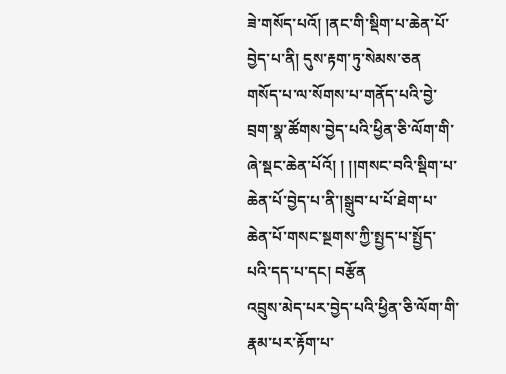ཟེ་གསོད་པའོ། །ནང་གི་སྡིག་པ་ཆེན་པོ་བྱེད་པ་ནི། དུས་རྟག་ཏུ་སེམས་ཅན
གསོད་པ་ལ་སོགས་པ་གནོད་པའི་བྱེ་བྲག་སྣ་ཚོགས་བྱེད་པའི་ཕྱིན་ཅི་ལོག་གི་ཞེ་སྡང་ཆེན་པོའོ། ། །།གསང་བའི་སྡིག་པ་ཆེན་པོ་བྱེད་པ་ནི་།སྒྲུབ་པ་པོ་ཐེག་པ་ཆེན་པོ་གསང་སྔགས་ཀྱི་སྤྱད་པ་སྤྱོད་པའི་དད་པ་དང། བརྩོན
འབྲུས་མེད་པར་བྱེད་པའི་ཕྱིན་ཅི་ལོག་གི་རྣམ་པར་རྟོག་པ་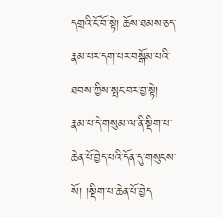དགྲའི་ངོ་བོ་སྟེ། ཆོས་ཐམས་ཅད་རྣམ་པར་དག་པར་བསྒོམ་པའི་ཐབས་ཀྱིས་སྤང་བར་བྱ་སྟེ། རྣམ་པ་དེ་གསུམ་ལ་ནི་སྡིག་པ་ཆེན་པོ་བྱེད་པའི་དོན་དུ་གསུངས་སོ། །སྡིག་པ་ཆེན་པོ་བྱེད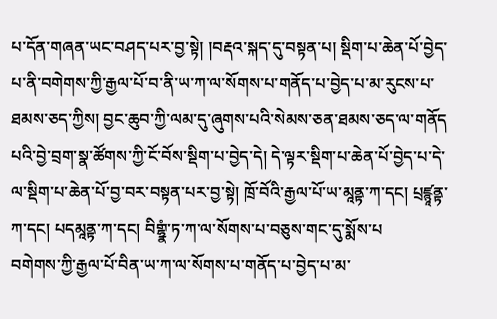པ་དོན་གཞན་ཡང་བཤད་པར་བྱ་སྟེ། །བརྡའ་སྐད་དུ་བསྟན་པ། སྡིག་པ་ཆེན་པོ་བྱེད་པ་ནི་བགེགས་ཀྱི་རྒྱལ་པོ་བ་ནི་ཡ་ཀ་ལ་སོགས་པ་གནོད་པ་བྱེད་པ་མ་རུངས་པ་ཐམས་ཅད་ཀྱིས། བྱང་ཆུབ་ཀྱི་ལམ་དུ་ཞུགས་པའི་སེམས་ཅན་ཐམས་ཅད་ལ་གནོད
པའི་བྱེ་བྲག་སྣ་ཚོགས་ཀྱི་ངོ་བོས་སྡིག་པ་བྱེད་དེ། དེ་ལྟར་སྡིག་པ་ཆེན་པོ་བྱེད་པ་དེ་ལ་སྡིག་པ་ཆེན་པོ་བྱ་བར་བསྟན་པར་བྱ་སྟེ། ཁྲོ་བོའི་རྒྱལ་པོ་ཡ་མཱནྟ་ཀ་དང། པྲཛྙཱནྟ་ཀ་དང། པདམཱནྟ་ཀ་དང། བིགྷྣཾ་ཏ་ཀ་ལ་སོགས་པ་བཅུས་གང་དུ་སྨོས་པ
བགེགས་ཀྱི་རྒྱལ་པོ་བིན་ཡ་ཀ་ལ་སོགས་པ་གནོད་པ་བྱེད་པ་མ་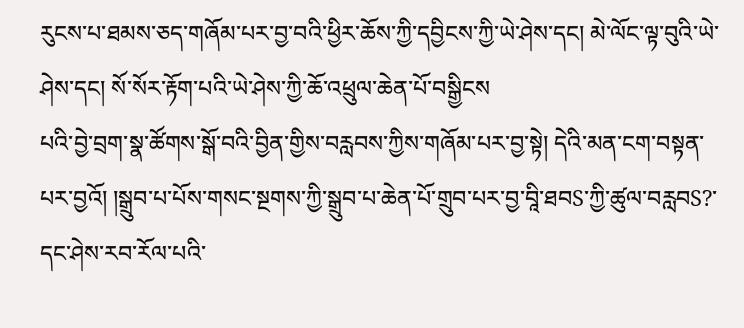རུངས་པ་ཐམས་ཅད་གཞོམ་པར་བྱ་བའི་ཕྱིར་ཆོས་ཀྱི་དབྱིངས་ཀྱི་ཡེ་ཤེས་དང། མེ་ལོང་ལྟ་བུའི་ཡེ་ཤེས་དང། སོ་སོར་རྟོག་པའི་ཡེ་ཤེས་ཀྱི་ཆོ་འཕྲུལ་ཆེན་པོ་བསྒྱིངས
པའི་བྱེ་བྲག་སྣ་ཚོགས་སྒོ་བའི་བྱིན་གྱིས་བརླབས་ཀྱིས་གཞོམ་པར་བྱ་སྟེ། དེའི་མན་ངག་བསྟན་པར་བྱའོ། །སྒྲུབ་པ་པོས་གསང་སྔགས་ཀྱི་སྒྲུབ་པ་ཆེན་པོ་གྲུབ་པར་བྱ་བཱི་ཐབS་ཀྱི་ཚུལ་བརླབS?་དང་ཤེས་རབ་རོལ་པའི་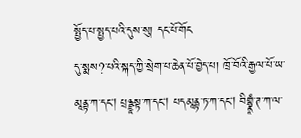སྤྱོད་པ་སྤྱད་པའི་དུས་སུ། དང་པོ་གོང
དུ་སྨས?་པའི་སྐད་ཀྱི་སྲེག་པ་ཆེན་པོ་བྱེད་པ། ཁྲོ་བོའི་རྒྱལ་པོ་ཡ་མཱནྟ་ཀ་དང། པྲཉྫཱསྟ་ཀ་དང། པདམཱནྟ་ཏ་ཀ་དང། བིགྷྣཱཾ་ཊ་ཀ་ལ་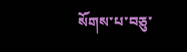སོགས་པ་བཅུ་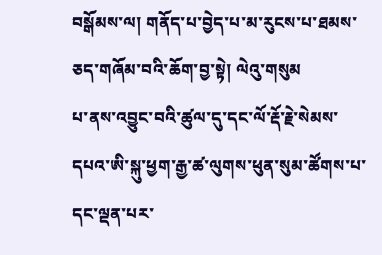བསྒོམས་ལ། གནོད་པ་བྱེད་པ་མ་རུངས་པ་ཐམས་ཅད་གཞོམ་བའི་ཆོག་བྱ་སྟེ། ལེའུ་གསུམ
པ་ནས་འབྱུང་བའི་ཚུལ་དུ་དང་ལོ་རྡོ་རྗེ་སེམས་དཔའ་ཨི་སྐུ་ཕྱག་རྒྱ་ཚ་ལུགས་ཕུན་སུམ་ཚོགས་པ་དང་ལྡན་པར་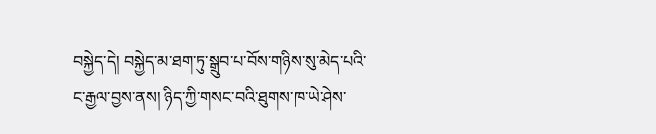བསྐྱེད་དེ། བསྐྱེད་མ་ཐག་ཏུ་སྒྲུབ་པ་བོས་གཉིས་སུ་མེད་པའི་ང་རྒྱལ་བྱས་ནས། ཉིད་ཀྱི་གསང་བའི་ཐུགས་ཁ་ཡེ་ཤེས་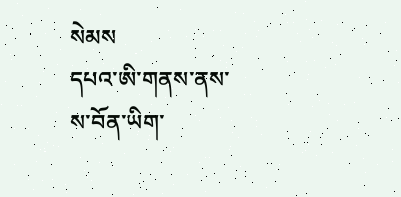སེམས
དཔའ་ཨི་གནས་ནས་ས་བོན་ཡིག་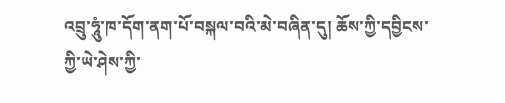འབྲུ་ཧཱུཾ་ཁ་དོག་ནག་པོ་བསྐལ་བའི་མེ་བཞིན་དུ། ཆོས་ཀྱི་དབྱིངས་ཀྱི་ཡེ་ཤེས་ཀྱི་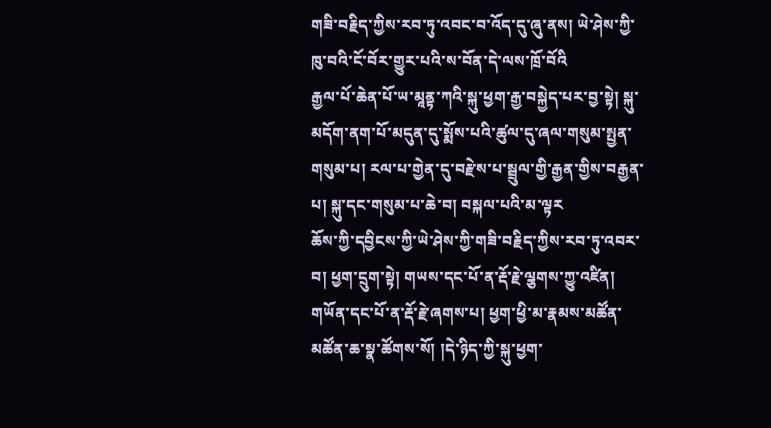གཟི་བརྗིད་ཀྱིས་རབ་ཏུ་འབང་བ་འོད་དུ་ཞུ་ནས། ཡེ་ཤེས་ཀྱི་ཁུ་བའི་ངོ་བོར་གྱུར་པའི་ས་བོན་དེ་ལས་ཁྲོ་བོའི
རྒྱལ་པོ་ཆེན་པོ་ཡ་མཱནྟ་ཀའི་སྐུ་ཕྱག་རྒྱ་བསྐྱེད་པར་བྱ་སྟེ། སྐུ་མདོག་ནག་པོ་མདུན་དུ་སྨོས་པའི་ཚུལ་དུ་ཞལ་གསུམ་སྤྱན་གསུམ་པ། རལ་པ་གྱེན་དུ་བརྫེས་པ་སྦྲུལ་གྱི་རྒྱན་གྱིས་བརྒྱན་པ། སྐུ་དང་གསུམ་པ་ཆེ་བ། བསྐལ་པའི་མ་ལྟར
ཆོས་ཀྱི་དབྱིངས་ཀྱི་ཡེ་ཤེས་ཀྱི་གཟི་བརྗིད་ཀྱིས་རབ་ཏུ་འབར་བ། ཕྱག་དྲུག་སྟེ། གཡས་དང་པོ་ན་རྡོ་རྗེ་ལྕགས་ཀྱུ་འཛིན། གཡོན་དང་པོ་ན་རྡོ་རྗེ་ཞགས་པ། ཕྱག་ཕྱི་མ་རྣམས་མཚོན་མཚོན་ཆ་སྣ་ཚོགས་སོ། །དེ་ཉིད་ཀྱི་སྐུ་ཕྱག་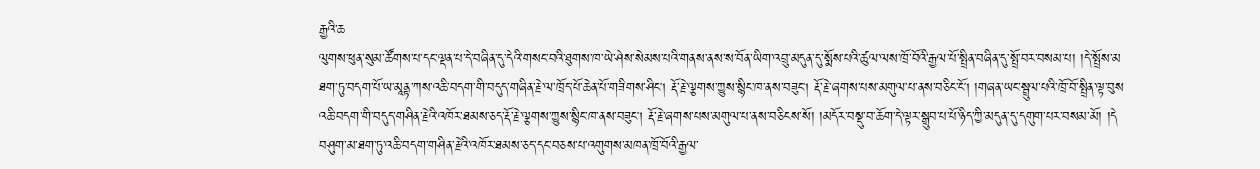རྒྱའི་ཆ
ལུགས་ཕུན་སུམ་ཚོགས་པ་དང་ལྡན་པ་དེ་བཞིན་དུ་དེའི་གསང་བའི་ཐུགས་ཁ་ཡེ་ཤེས་སེམས་པའི་གནས་ནས་ས་བོན་ཡིག་འབྲུ་མདུན་དུ་སྨོས་པའི་ཚུལ་ལས་ཁྲོ་བོའི་རྒྱལ་པོ་སྤྲིན་བཞིན་དུ་སྤྲོ་བར་བསམ་པ། །དེ་སྤྲོས་མ
ཐག་ཏུ་བདག་པོ་ཡ་མཱནྟ་ཀས་འཆི་བདག་གི་བདུད་གཞིན་རྗེ་ལ་ཁྲོད་པོ་ཆེན་པོ་གཟིགས་ཤིང། རྡོ་རྗེ་ལྕགས་ཀྱུས་སྙིང་ཁ་ནས་བཟུང། རྡོ་རྗེ་ཞགས་པས་མགུལ་པ་ནས་བཅིང་ངོ། །གཞན་ཡང་སྦྲུལ་པའི་ཁྲོ་བོ་སྤྲིན་ལྟ་བུས
འཆི་བདག་གི་བདུད་གཤིན་རྗེའི་འཁོར་ཐམས་ཅད་རྡོ་རྗེ་ལྕགས་ཀྱུས་སྙིང་ཁ་ནས་བཟུང། རྡོ་རྗེ་ཞགས་པས་མགུལ་པ་ནས་བཅིངས་སོ། །མདོར་བསྡུ་བ་ཆོག་དེ་ལྟར་སྒྲུབ་པ་པོ་ཉིད་ཀྱི་མདུན་དུ་དགུག་པར་བསམ་མོ། །དེ
བཤུག་མ་ཐག་ཏུ་འཆི་བདག་གཤིན་རྗེའི་འཁོར་ཐམས་ཅད་དང་བཅས་པ་འགུགས་མཁན་ཁྲོ་བོའི་རྒྱལ་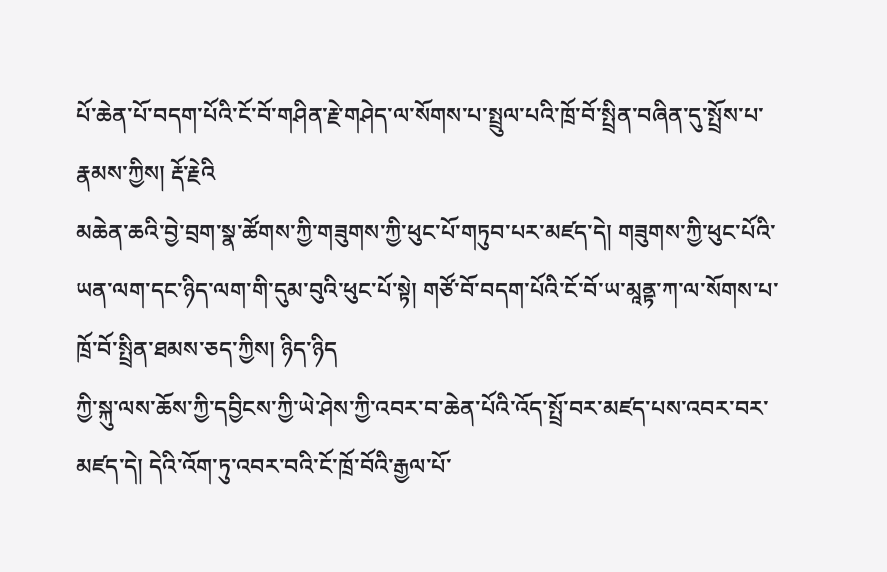པོ་ཆེན་པོ་བདག་པོའི་ངོ་བོ་གཤིན་རྗེ་གཤེད་ལ་སོགས་པ་སྤྲུལ་པའི་ཁྲོ་བོ་སྤྲིན་བཞིན་དུ་སྤྲོས་པ་རྣམས་ཀྱིས། རྡོ་རྗེའི
མཆེན་ཆའི་བྱེ་བྲག་སྣ་ཚོགས་ཀྱི་གཟུགས་ཀྱི་ཕུང་པོ་གཏུབ་པར་མཛད་དེ། གཟུགས་ཀྱི་ཕུང་པོའི་ཡན་ལག་དང་ཉིད་ལག་གི་དུམ་བུའི་ཕུང་པོ་སྟེ། གཙོ་བོ་བདག་པོའི་ངོ་བོ་ཡ་མཱནྟ་ཀ་ལ་སོགས་པ་ཁྲོ་བོ་སྤྲིན་ཐམས་ཅད་ཀྱིས། ཉིད་ཉིད
ཀྱི་སྐུ་ལས་ཆོས་ཀྱི་དབྱིངས་ཀྱི་ཡེ་ཤེས་ཀྱི་འབར་བ་ཆེན་པོའི་འོད་སྤྲོ་བར་མཛད་པས་འབར་བར་མཛད་དེ། དེའི་འོག་ཏུ་འབར་བའི་ངོ་ཁྲོ་བོའི་རྒྱལ་པོ་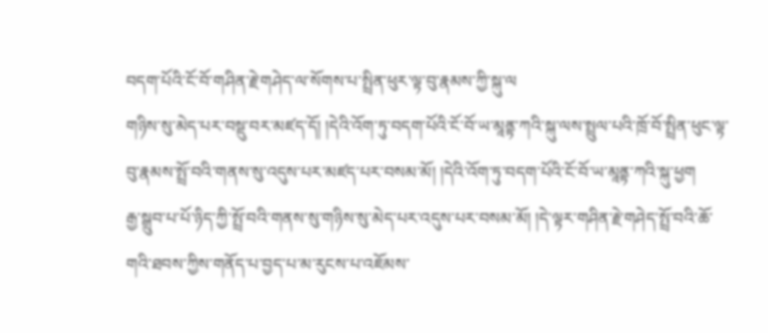བདག་པོའི་ངོ་བོ་གཤིན་རྗེ་གཤེད་ལ་སོགས་པ་སྤྲིན་ཕུར་ལྟ་བུ་རྣམས་ཀྱི་སྐུ་ལ
གཉིས་སུ་མེད་པར་བསྡུ་བར་མཛད་དོ། །དེའི་འོག་ཏུ་བདག་པོའི་ངོ་བོ་ཡ་མཱནྟ་ཀའི་སྐུ་ལས་སྤྲུལ་པའི་ཁྲོ་བོ་སྤྲིན་ཕུང་ལྟ་བུ་རྣམས་སྤྲོ་བའི་གནས་སུ་འདུས་པར་མཛད་པར་བསམ་མོ། །དེའི་འོག་ཏུ་བདག་པོའི་ངོ་བོ་ཡ་མཱནྟ་ཀའི་སྐུ་ཕྱག
རྒྱ་སྒྲུབ་པ་པོ་ཉིད་ཀྱི་སྤྲོ་བའི་གནས་སུ་གཉིས་སུ་མེད་པར་འདུས་པར་བསམ་མོ། །དེ་ལྟར་གཤིན་རྗེ་གཤེད་སྤྲོ་བའི་ཆོ་གའི་ཐབས་ཀྱིས་གནོད་པ་བྱད་པ་མ་རུངས་པ་འཇོམས་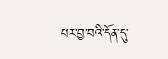པར་བྱ་བའི་དོན་དུ་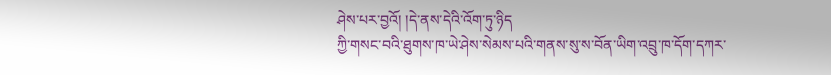ཤེས་པར་བྱའོ། །དེ་ནས་དེའི་འོག་ཏུ་ཉིད
ཀྱི་གསང་བའི་ཐུགས་ཁ་ཡེ་ཤེས་སེམས་པའི་གནས་སུ་ས་བོན་ཡིག་འབྲུ་ཁ་དོག་དཀར་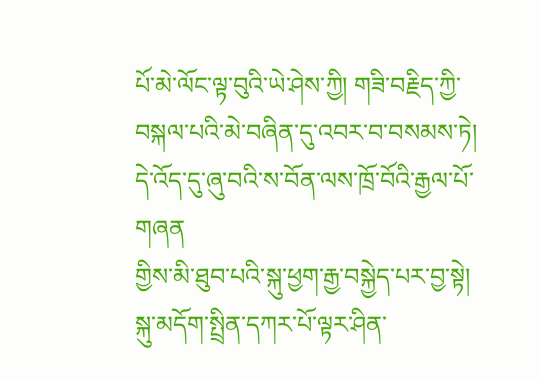པོ་མེ་ལོང་ལྟ་བུའི་ཡེ་ཤེས་ཀྱི། གཟི་བརྗིད་ཀྱི་བསྐལ་པའི་མེ་བཞིན་དུ་འབར་བ་བསམས་ཏེ། དེ་འོད་དུ་ཞུ་བའི་ས་བོན་ལས་ཁྲོ་བོའི་རྒྱལ་པོ་གཞན
གྱིས་མི་ཐུབ་པའི་སྐུ་ཕྱག་རྒྱ་བསྐྱེད་པར་བྱ་སྟེ། སྐུ་མདོག་སྤྲིན་དཀར་པོ་ལྟར་ཤིན་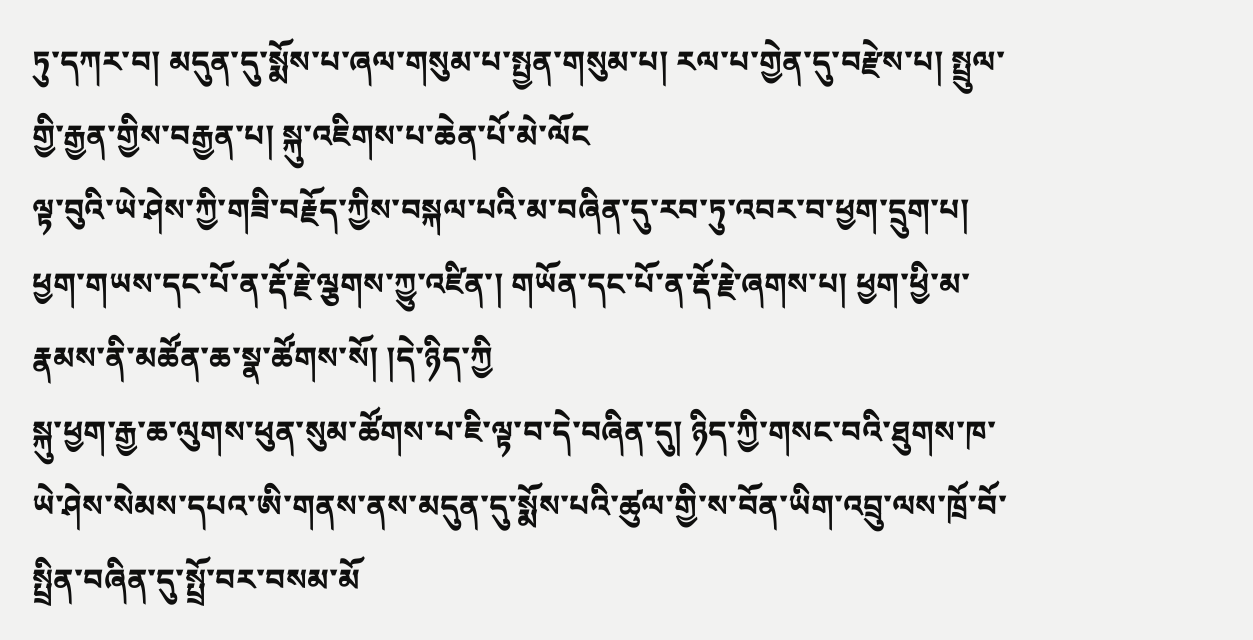ཏུ་དཀར་བ། མདུན་དུ་སྨོས་པ་ཞལ་གསུམ་པ་སྤྱན་གསུམ་པ། རལ་པ་གྱེན་དུ་བརྫེས་པ། སྤྲུལ་གྱི་རྒྱན་གྱིས་བརྒྱན་པ། སྐུ་འཇིགས་པ་ཆེན་པོ་མེ་ལོང
ལྟ་བུའི་ཡེ་ཤེས་ཀྱི་གཟི་བརྗོད་ཀྱིས་བསྐལ་པའི་མ་བཞིན་དུ་རབ་ཏུ་འབར་བ་ཕྱག་དྲུག་པ། ཕྱག་གཡས་དང་པོ་ན་རྡོ་རྗེ་ལྕགས་ཀྱུ་འཛིན་། གཡོན་དང་པོ་ན་རྡོ་རྗེ་ཞགས་པ། ཕྱག་ཕྱི་མ་རྣམས་ནི་མཚོན་ཆ་སྣ་ཚོགས་སོ། །དེ་ཉིད་ཀྱི
སྐུ་ཕྱག་རྒྱ་ཆ་ལུགས་ཕུན་སུམ་ཚོགས་པ་ཇི་ལྟ་བ་དེ་བཞིན་དུ། ཉིད་ཀྱི་གསང་བའི་ཐུགས་ཁ་ཡེ་ཤེས་སེམས་དཔའ་ཨི་གནས་ནས་མདུན་དུ་སྨོས་པའི་ཚུལ་གྱི་ས་བོན་ཡིག་འབྲུ་ལས་ཁྲོ་བོ་སྤྲིན་བཞིན་དུ་སྤྲོ་བར་བསམ་མོ